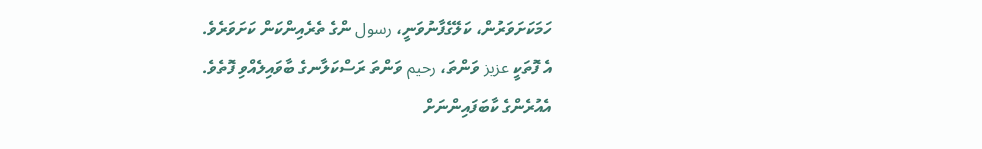ހަމަކަށަވަރުން، ކަލޭގެފާނުވަނީ، رسول ންގެ ތެރެއިންކަން ކަށަވަރެވެ.
އެ ފޮތަކީ عزيز ވަންތަ، رحيم ވަންތަ ރަސްކަލާނގެ ބާވައިލެއްވި ފޮތެވެ.
އެއުރެންގެ ކާބަފައިންނަށް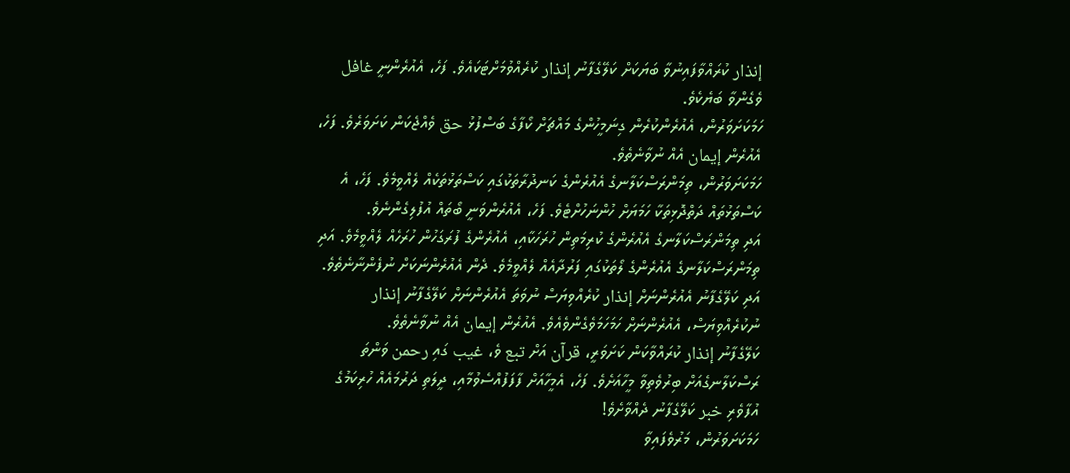إنذار ކުރައްވާފައިނުވާ ބަޔަކަށް ކަލޭގެފާނު إنذار ކުރެއްވުމަށްޓަކައެވެ. ފަހެ، އެއުރެންނީ غافل ވެގެންވާ ބަޔެކެވެ.
ހަމަކަށަވަރުން، އެއުރެންކުރެން ގިނަމީހުންގެ މައްޗަށް ކޯފާގެ ބަސްފުޅު حق ވެއްޖެކަން ކަށަވަރެވެ. ފަހެ، އެއުރެން إيمان އެއް ނުވާނެތެވެ.
ހަމަކަށަވަރުން، ތިމަންރަސްކަލާނގެ އެއުރެންގެ ކަނދުރާތަކުގައި ކަސްތަޅުތަކެއް ލެއްވީމެވެ. ފަހެ، އެ ކަސްތަޅުތައް ދަތްދޮޅިތަކާ ހަމަޔަށް ހުންނަހުށްޓެވެ. ފަހެ، އެއުރެންވަނީ ބޯތައް އުފުލިގެންނެވެ.
އަދި ތިމަންރަސްކަލާނގެ އެއުރެންގެ ކުރިމަތިން ހުރަހަކާއި، އެއުރެންގެ ފުރަގަހުން ހުރަހެއް ލެއްވީމެވެ. އަދި ތިމަންރަސްކަލާނގެ އެއުރެންގެ ލޯތަކުގައި ފަރުދާއެއް ލެއްވީމެވެ. ދެން އެއުރެންނަކަށް ނުފެންނާނެތެވެ.
އަދި ކަލޭގެފާނު އެއުރެންނަށް إنذار ކުރެއްވިޔަސް ނުވަތަ އެއުރެންނަށް ކަލޭގެފާނު إنذار ނުކުރެއްވިޔަސް، އެއުރެންނަށް ހަމަހަމަވެގެންވެއެވެ. އެއުރެން إيمان އެއް ނުވާނެތެވެ.
ކަލޭގެފާނު إنذار ކުރައްވާކަން ކަށަވަރީ، قرآن އަށް تبع ވެ، غيب ގައި رحمن ވަންތަ ރަސްކަލާނގެއަށް ބިރުވެތިވާ މީހާއަށެވެ. ފަހެ، އެމީހާއަށް ފާފަފުއްސެވުމާއި، ދީލަތި ދަރުމައެއް ހުރިކަމުގެ އުފާވެރި خبر ކަލޭގެފާނު ދެއްވާށެވެ!
ހަމަކަށަވަރުން، މަރުވެފައިވާ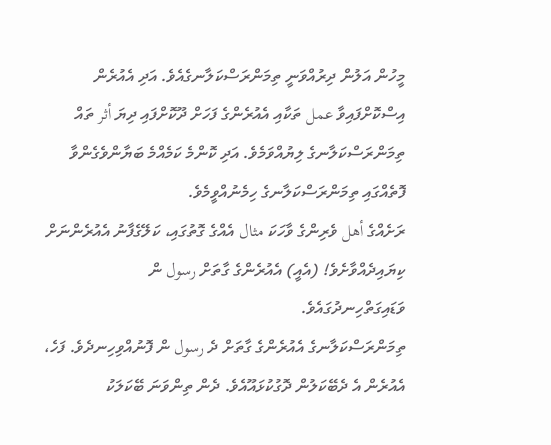މީހުން އަލުން ދިރުއްވަނީ ތިމަންރަސްކަލާނގެއެވެ. އަދި އެއުރެން އިސްކޮށްފައިވާ عمل ތަކާއި އެއުރެންގެ ފަހަށް ދޫކޮށްފައި ދިޔަ أثر ތައް ތިމަންރަސްކަލާނގެ ލިޔުއްވަމެވެ. އަދި ކޮންމެ ކަމެއްމެ ބަޔާންވެގެންވާ ފޮތެއްގައި ތިމަންރަސްކަލާނގެ ހިމެނުއްވީމެވެ.
ރަށެއްގެ أهل ވެރިންގެ ވާހަކަ مثال އެއްގެ ގޮތުގައި، ކަލޭގެފާނު އެއުރެންނަށް ކިޔައިދެއްވާށެވެ! (އެއީ) އެއުރެންގެ ގާތަށް رسول ން ވަޑައިގަތްހިނދުގައެވެ.
ތިމަންރަސްކަލާނގެ އެއުރެންގެ ގާތަށް ދެ رسول ން ފޮނުއްވިހިނދެވެ. ފަހެ، އެއުރެން އެ ދެބޭކަލުން ދޮގުކުޅައޫއެވެ. ދެން ތިންވަނަ ބޭކަލަކު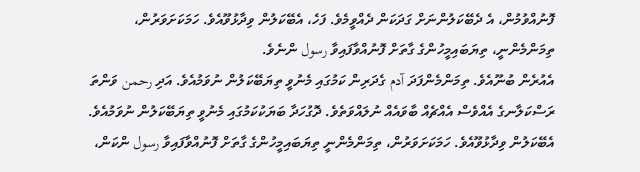ފޮނުއްވުމުން، އެ ދެބޭކަލުންނަށް ގަދަކަން ދެއްވީމެވެ. ފަހެ، އެބޭކަލުން ވިދާޅުވޫއެވެ. ހަމަކަށަވަރުން، ތިމަންމެންނީ، ތިޔަބައިމީހުންގެ ގާތަށް ފޮނުއްވާފައިވާ رسول ންނެވެ.
އެއުރެން ބުނޫއެވެ. ތިމަންމެންފަދަ آدم ގެދަރިން ކަމުގައި މެނުވީ ތިޔަބޭކަލުން ނުވަމުއެވެ. އަދި رحمن ވަންތަ ރަސްކަލާނގެ އެއްވެސް އެއްޗެއް ބާވައެއް ނުލައްވަތެވެ. ދޮގުހަދާ ބަޔަކުކަމުގައި މެނުވީ ތިޔަބޭކަލުން ނުވަމުއެވެ.
އެބޭކަލުން ވިދާޅުވޫއެވެ. ހަމަކަށަވަރުން، ތިމަންމެންނީ ތިޔަބައިމީހުންގެ ގާތަށް ފޮނުއްވާފައިވާ رسول ންކަން،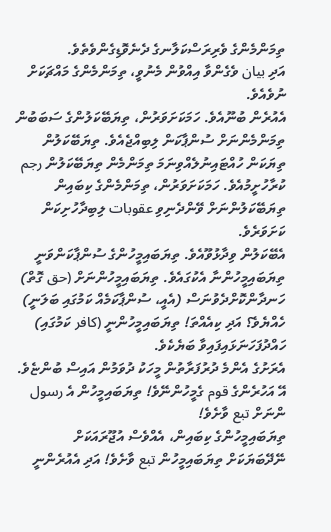ތިމަންމެންގެ ވެރިރަސްކަލާނގެ ދެނެވޮޑިގެންވެތެވެ.
އަދި بيان ވެގެންވާ އިއްވުން މެނުވީ، ތިމަންމެންގެ މައްޗަކަށް ނުވެއެވެ.
އެއުރެން ބުނޫއެވެ. ހަމަކަށަވަރުން، ތިޔަބޭކަލުންގެ ސަބަބުން ތިމަންމެންނަށް ސުންޕާކަން ލިބިއްޖެއެވެ. ތިޔަބޭކަލުން ތިޔަކަން ހުއްޓައިނުލެއްވިނަމަ ތިމަންމެން ތިޔަބޭކަލުން رجم ކުރާހުށީމުއެވެ. ހަމަކަށަވަރުން، ތިމަންމެންގެ ކިބައިން ތިޔަބޭކަލުންނަށް ވޭންދެނިވި عقوبات ލިބިދާހުށިކަން ކަށަވަރެވެ.
އެބޭކަލުން ވިދާޅުވޫއެވެ. ތިޔަބައިމީހުންގެ ސުންޕާކަންވަނީ ތިޔަބައިމީހުންނާ އެކުގައެވެ. ތިޔަބައިމީހުންނަށް (حق ގޮތް) ހަނދާންކޮށްދެވުނަސް (އެއީ، ސުންޕާކަމެއް ކަމުގައި ބަލަނީ) ހެއްޔެވެ؟ އަދި ކިއެއްތަ! ތިޔަބައިމީހުންނީ (كافر ކަމުގައި) ހައްދުފަހަނަޅައިފައިވާ ބަޔެކެވެ.
އެރަށުގެ އެންމެ ދުރުފަރާތުން މީހަކު ދުވަމުން އައިސް ބުންޏެވެ. އޭ އަހުރެންގެ قوم ގެމީހުންނޭވެ! ތިޔަބައިމީހުން އެ رسول ންނަށް تبع ވާށެވެ!
ތިޔަބައިމީހުންގެ ކިބައިން، އެއްވެސް އުޖޫރައަކަށް ނޭދޭބަޔަކަށް ތިޔަބައިމީހުން تبع ވާށެވެ! އަދި އެއުރެންނީ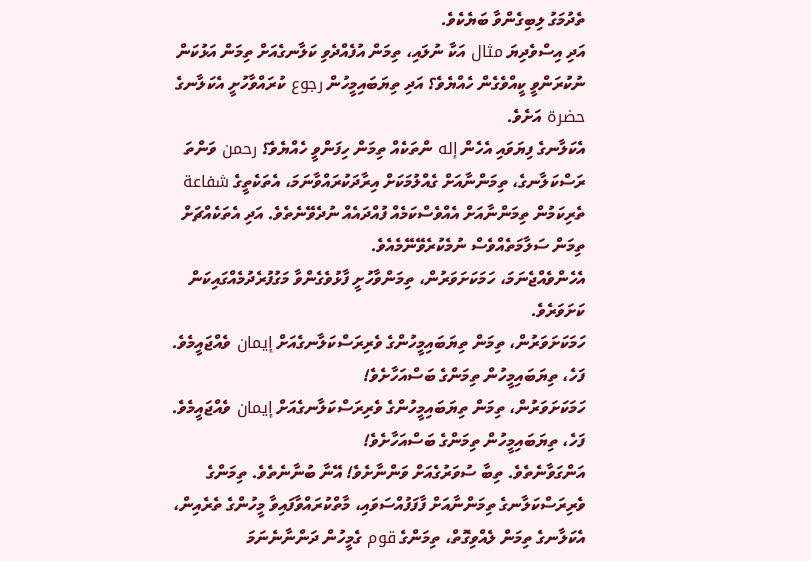ތެދުމަގު ލިބިގެންވާ ބަޔެކެވެ.
އަދި އިސްވެދިޔަ مثال އަކާ ނުލައި، ތިމަން އުފެއްދެވި ކަލާނގެއަށް ތިމަން އަޅުކަން ނުކުރަންވީ ކީއްވެގެން ހެއްޔެވެ؟ އަދި ތިޔަބައިމީހުން رجوع ކުރައްވާހުށީ އެކަލާނގެ حضرة އަށެވެ.
އެކަލާނގެ ފިޔަވައި އެހެން إله ންތަކެއް ތިމަން ހިފަންވީ ހެއްޔެވެ؟ رحمن ވަންތަ ރަސްކަލާނގެ، ތިމަންނާއަށް ގެއްލުމަކަށް އިރާދަކުރައްވާނަމަ، އެތަކެތީގެ شفاعة ތެރިކަމުން ތިމަންނާއަށް އެއްވެސްކަމެއް ފުއްދައެއް ނުދެވޭނެތެވެ. އަދި އެތަކެއްޗަށް ތިމަން ސަލާމަތެއްވެސް ނުމެކުރެވޭނޭމެއެވެ.
އެހެންވެއްޖެނަމަ، ހަމަކަށަވަރުން، ތިމަންވާހުށީ ފާޅުވެގެންވާ މަގުފުރެދުމެއްގައިކަން ކަށަވަރެވެ.
ހަމަކަށަވަރުން، ތިމަން ތިޔަބައިމީހުންގެ ވެރިރަސްކަލާނގެއަށް إيمان ވެއްޖައީމެވެ. ފަހެ، ތިޔަބައިމީހުން ތިމަންގެ ބަސްއަހާށެވެ!
ހަމަކަށަވަރުން، ތިމަން ތިޔަބައިމީހުންގެ ވެރިރަސްކަލާނގެއަށް إيمان ވެއްޖައީމެވެ. ފަހެ، ތިޔަބައިމީހުން ތިމަންގެ ބަސްއަހާށެވެ!
އަންގަވާނެތެވެ. ތިބާ ސުވަރުގެއަށް ވަންނާށެވެ! އޭނާ ބުނާނެތެވެ. ތިމަންގެ ވެރިރަސްކަލާނގެ ތިމަންނާއަށް ފާފަފުއްސަވައި، މާތްކުރައްވާފައިވާ މީހުންގެ ތެރެއިން، އެކަލާނގެ ތިމަން ލެއްވިގޮތް، ތިމަންގެ قوم ގެމީހުން ދަންނާނެނަމަ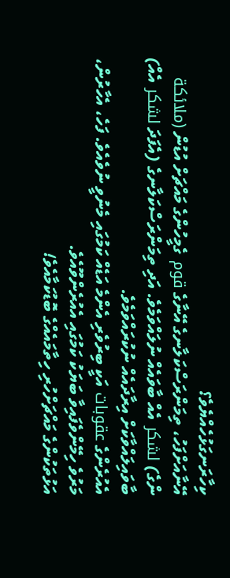ކިހާރަނގަޅުހެއްޔެވެ؟
އޭނާއަށްފަހު، ތިމަންރަސްކަލާނގެ އޭނާގެ قوم ގެމީހުންގެ މައްޗަށް އުޑުން (ملائكة ންގެ) لشكر އެއް ބާވައެއް ނުލައްވަމެވެ. އަދި ތިމަންރަސްކަލާނގެ (އެފަދަ لشكر އެއް) ބާވައިލައްވާކަށް އިރާދައެއް ނުކުރައްވަމެވެ.
އެއުރެންގެ عقوبات އަކީ ބިރުވެރި އެންމެ އަޑެއް ކަމުގައި މެނުވީ ނުވެއެވެ. ފަހެ، އެހާރުން، މަރުވެ ހިމޭންވެފައިވާ ބަޔަކު ކަމުގައި އެއުރެންވޫއެވެ.
އަޅުތަކުންގެ މައްޗަށްހުރި ހިތާމައެއްގެ ބޮޑުކަމާއެވެ!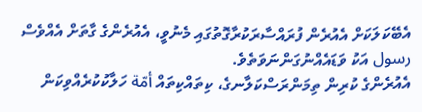އެބޭކަލަކަށް އެއުރެން ފުރައްސާރަކުރާގޮތުގައި މެނުވީ، އެއުރެންގެ ގާތަށް އެއްވެސް رسول އަކު ވަޑައެއްނުގަންނަވަތެވެ.
އެއުރެންގެ ކުރިން ތިމަންރަސްކަލާނގެ، ކިތައްކިތައް أمّة ހަލާކުކުރެއްވިކަން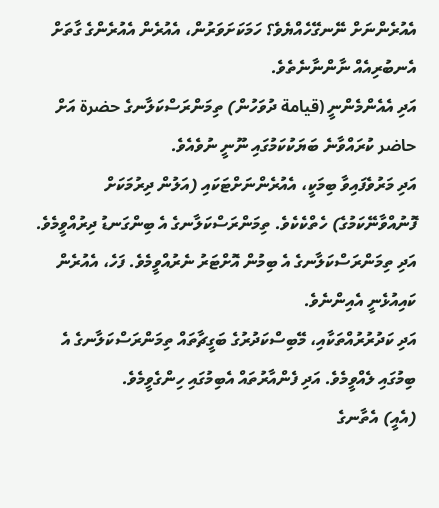އެއުރެންނަށް ނޭނގޭހެއްޔެވެ؟ ހަމަކަށަވަރުން، އެއުރެން އެއުރެންގެ ގާތަށް އެނބުރިއެއް ނާންނާނެތެވެ.
އަދި އެއެންމެންނީ (قيامة ދުވަހުން) ތިމަންރަސްކަލާނގެ حضرة އަށް حاضر ކުރައްވާނެ ބަޔަކުކަމުގައި ނޫނީ ނުވެއެވެ.
އަދި މަރުވެފައިވާ ބިމަކީ، އެއުރެންނަށްޓަކައި (އަލުން ދިރުމަކަށް ފޮނުއްވާނޭކަމުގެ) ހެތްކެކެވެ. ތިމަންރަސްކަލާނގެ އެ ބިންގަނޑު ދިރުއްވީމެވެ. އަދި ތިމަންރަސްކަލާނގެ އެ ބިމުން އޮށްޓަރު ނެރުއްވީމެވެ. ފަހެ، އެއުރެން ކައިއުޅެނީ އެއިންނެވެ.
އަދި ކަދުރުރުއްތަކާއި، މޭބިސްކަދުރުގެ ބަގީޗާތައް ތިމަންރަސްކަލާނގެ އެ ބިމުގައި ލެއްވީމެވެ. އަދި ފެންއާރުތައް އެބިމުގައި ހިންގެވީމެވެ.
(އެއީ) އެތާނގެ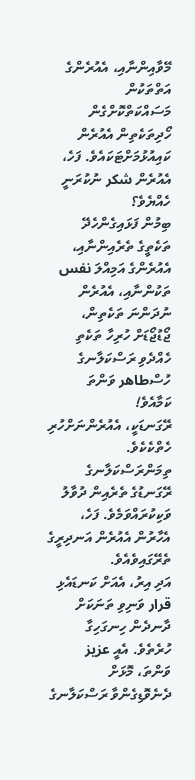މޭވާއިންނާއި، އެއުރެންގެ އަތްތަކުން މަސައްކަތްކޮށްގެން ހޯދިތަކެތިން އެއުރެން ކައިއުޅުމަށްޓަކައެވެ. ފަހެ، އެއުރެން شكر ނުކުރަނީ ހެއްޔެވެ؟
ބިމުން ފަޅައިގެންހެދޭ ތަކެތީގެ ތެރެއިންނާއި، އެއުރެންގެ އަމިއްލަ نفس ތަކުންނާއި، އެއުރެން ނުދަންނަ ތަކެތިން، ޖޯޑުޖޯޑަށް ހުރިހާ ތަކެތި ހެއްދެވި ރަސްކަލާނގެ ހުސްطاهر ވަންތަ ކަމާއެވެ!
ރޭގަނޑަކީ، އެއުރެންނަށްހުރި ހެތްކެކެވެ. ތިމަންރަސްކަލާނގެ ރޭގަނޑުގެ ތެރެއިން ދުވާލު ވަކިކުރައްވަމެވެ. ފަހެ، އެހާރުން އެއުރެން އަނދިރީގެ ތެރޭގައިވެއެވެ.
އަދި އިރު، އެއަށް ކަނޑައެޅި قرار ވަނިވި ތަނަކަށް ދާނދެން ހިނގަހިގާ ހުރެތެވެ. އެއީ عزيز ވަންތަ، މޮޅަށް ދެނެވޮޑިގެންވާ ރަސްކަލާނގެ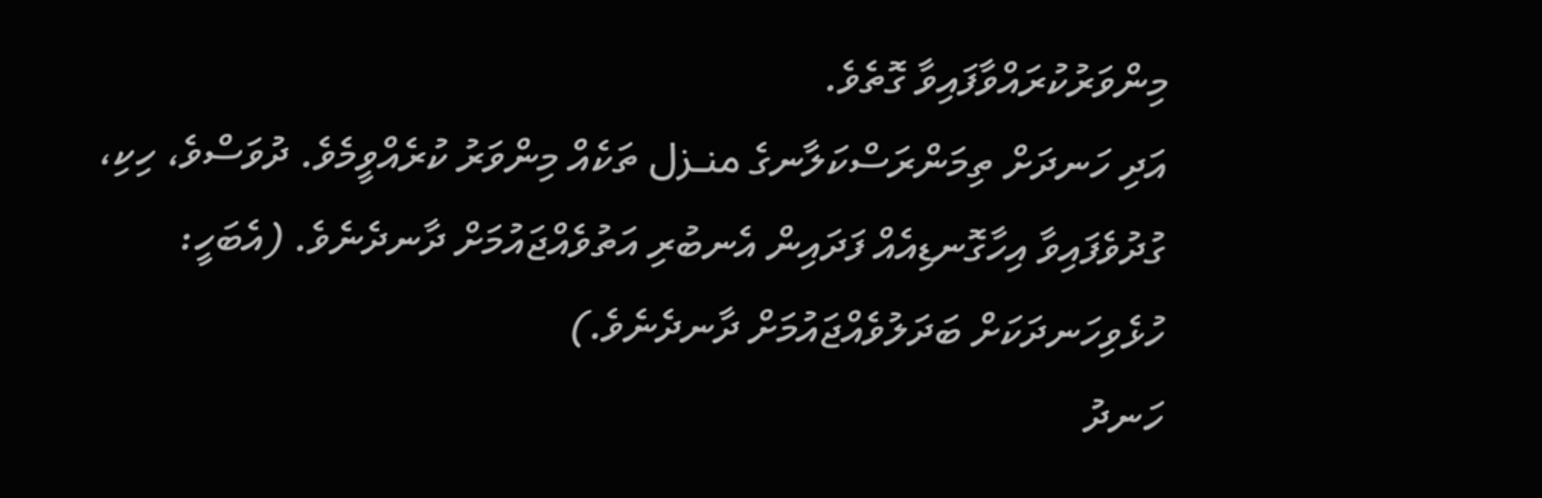މިންވަރުކުރައްވާފައިވާ ގޮތެވެ.
އަދި ހަނދަށް ތިމަންރަސްކަލާނގެ منـزل ތަކެއް މިންވަރު ކުރެއްވީމެވެ. ދުވަސްވެ، ހިކި، ގުދުވެފައިވާ އިހާގޮނޑިއެއް ފަދައިން އެނބުރި އަތުވެއްޖައުމަށް ދާނދެނެވެ. (އެބަހީ: ހުޅެވިހަނދަކަށް ބަދަލުވެއްޖައުމަށް ދާނދެނެވެ.)
ހަނދު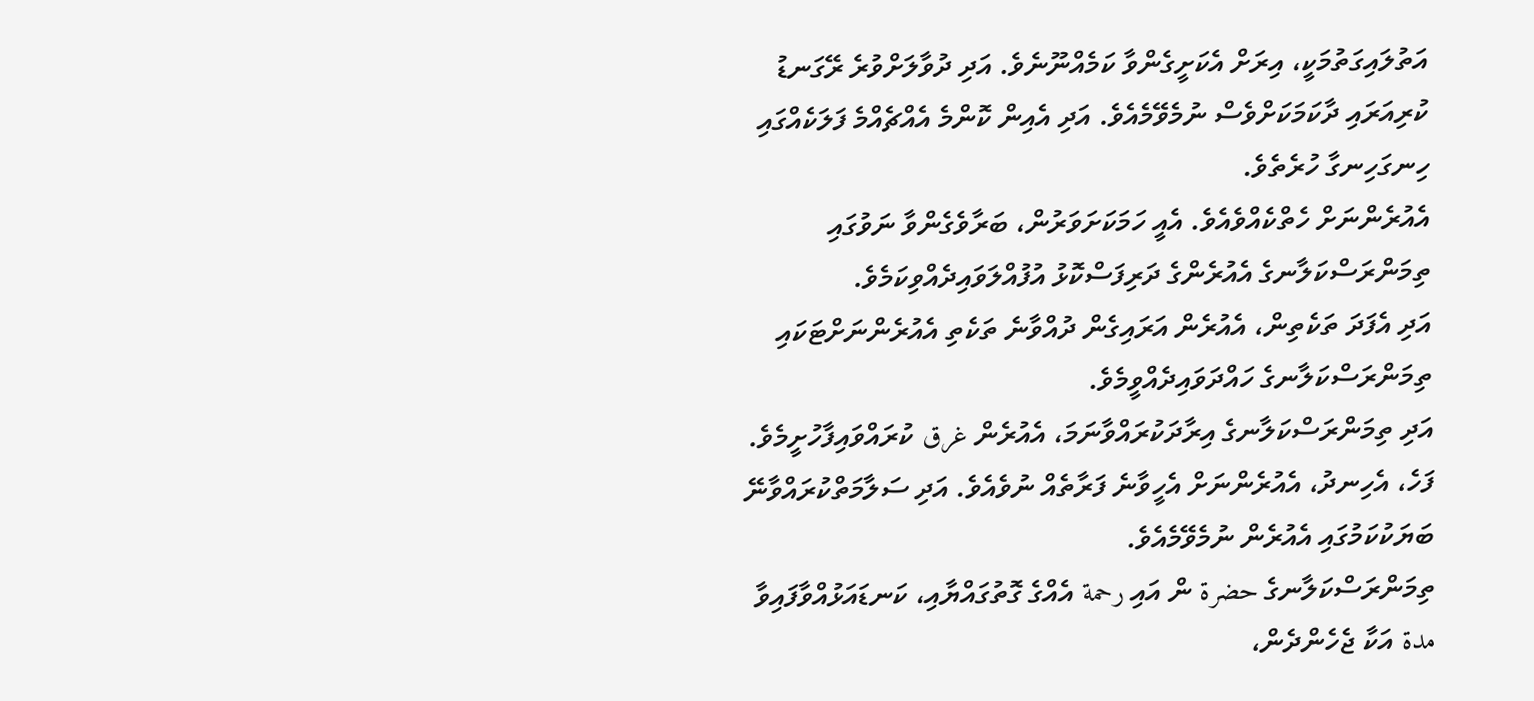އަތުލައިގަތުމަކީ، އިރަށް އެކަށީގެންވާ ކަމެއްނޫނެވެ. އަދި ދުވާލަށްވުރެ ރޭގަނޑު ކުރިއަރައި ދާކަމަކަށްވެސް ނުމެވޭމެއެވެ. އަދި އެއިން ކޮންމެ އެއްޗެއްމެ ފަލަކެއްގައި ހިނގަހިނގާ ހުރެތެވެ.
އެއުރެންނަށް ހެތްކެއްވެއެވެ. އެއީ ހަމަކަށަވަރުން، ބަރާވެގެންވާ ނަވުގައި ތިމަންރަސްކަލާނގެ އެއުރެންގެ ދަރިފަސްކޮޅު އުފުއްލަވައިދެއްވިކަމެވެ.
އަދި އެފަދަ ތަކެތިން، އެއުރެން އަރައިގެން ދުއްވާނެ ތަކެތި އެއުރެންނަށްޓަކައި ތިމަންރަސްކަލާނގެ ހައްދަވައިދެއްވީމެވެ.
އަދި ތިމަންރަސްކަލާނގެ އިރާދަކުރައްވާނަމަ، އެއުރެން غرق ކުރައްވައިފާހުށީމެވެ. ފަހެ، އެހިނދު، އެއުރެންނަށް އެހީވާނެ ފަރާތެއް ނުވެއެވެ. އަދި ސަލާމަތްކުރައްވާނޭ ބަޔަކުކަމުގައި އެއުރެން ނުމެވޭމެއެވެ.
ތިމަންރަސްކަލާނގެ حضرة ން އައި رحمة އެއްގެ ގޮތުގައްޔާއި، ކަނޑައަޅުއްވާފައިވާ مدة އަކާ ޖެހެންދެން،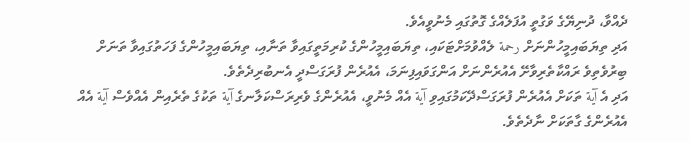ދެއްވާ، ދުނިޔޭގެ ވަގުތީ އުފަލެއްގެ ގޮތުގައި މެނުވީއެވެ.
އަދި ތިޔަބައިމީހުންނަށް رحمة ލެއްވުމަށްޓަކައި، ތިޔަބައިމީހުންގެ ކުރިމަތީގައިވާ ތަނާއި، ތިޔަބައިމީހުންގެ ފަހަތުގައިވާ ތަނަށް ބިރުވެތިވެ ރައްކާތެރިވާށޭ އެއުރެންނަށް އަންގަވައިފިނަމަ، އެއުރެން ފުރަގަސްދީ އެނބުރިދެތެވެ.
އަދި އެ آية ތަކަށް އެއުރެން ފުރަގަސްދޭކަމުގައިވި آية އެއް މެނުވީ، އެއުރެންގެ ވެރިރަސްކަލާނގެ آية ތަކުގެ ތެރެއިން އެއްވެސް آية އެއް އެއުރެންގެ ގާތަކަށް ނާދެތެވެ.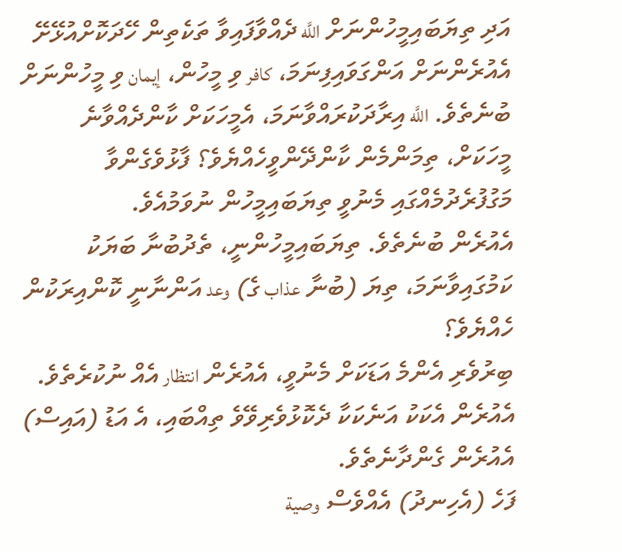އަދި ތިޔަބައިމީހުންނަށް اللَّه ދެއްވާފައިވާ ތަކެތިން ހޭދަކޮށްއުޅޭށޭ އެއުރެންނަށް އަންގަވައިފިނަމަ، كافر ވި މީހުން، إيمان ވި މީހުންނަށް ބުނެތެވެ. اللَّه އިރާދަކުރައްވާނަމަ، އެމީހަކަށް ކާންދެއްވާނެ މީހަކަށް، ތިމަންމެން ކާންދޭންވީހެއްޔެވެ؟ ފާޅުވެގެންވާ މަގުފުރެދުމެއްގައި މެނުވީ ތިޔަބައިމީހުން ނުވަމުއެވެ.
އެއުރެން ބުނެތެވެ. ތިޔަބައިމީހުންނީ، ތެދުބުނާ ބަޔަކު ކަމުގައިވާނަމަ، ތިޔަ (ބުނާ عذاب ގެ) وعد އަންނާނީ ކޮންއިރަކުން ހެއްޔެވެ؟
ބިރުވެރި އެންމެ އަޑަކަށް މެނުވީ، އެއުރެން انتظار އެއް ނުކުރެތެވެ. އެއުރެން އެކަކު އަނެކަކާ ދެކޮޅުވެރިވޭވެ ތިއްބައި، އެ އަޑު (އައިސް) އެއުރެން ގެންދާނެތެވެ.
ފަހެ (އެހިނދު) އެއްވެސް وصية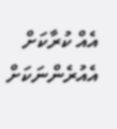އެއް ކުރާކަށް އެއުރެންނަކަށް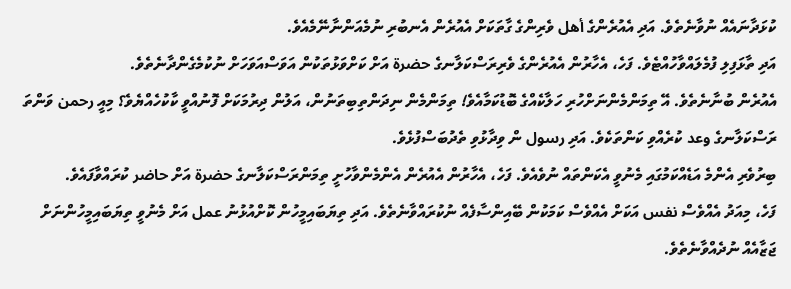ކުޅަދާނައެއް ނުވާނެތެވެ. އަދި އެއުރެންގެ أهل ވެރިންގެ ގާތަކަށް އެއުރެން އެނބުރި ނުމެއަންނާނޭމެއެވެ.
އަދި ތާޅަފިލި ފުމެލައްވާހުއްޓެވެ. ފަހެ، އެހާރުން އެއުރެންގެ ވެރިރަސްކަލާނގެ حضرة އަށް ކަށްވަޅުތަކުން އަވަސްއަވަހަށް ނުކުމެގެންދާނެތެވެ.
އެއުރެން ބުނާނެތެވެ. އޭ ތިމަންމެންނަށްހުރި ހަލާކެއްގެ ބޮޑުކަމާއެވެ! ތިމަންމެން ނިދަންތިބިތަނުން، އަލުން ދިރުމަކަށް ފޮނުއްވީ ކާކުހެއްޔެވެ؟ މިއީ رحمن ވަންތަ ރަސްކަލާނގެ وعد ކުރެއްވި ކަންތަކެވެ. އަދި رسول ން ވިދާޅުވި ތެދުބަސްފުޅެވެ.
ބިރުވެރި އެންމެ އަޑެއްކަމުގައި މެނުވީ އެކަންތައް ނުވެއެވެ. ފަހެ، އެހާރުން އެއުރެން އެންމެންވާހުށީ ތިމަންރަސްކަލާނގެ حضرة އަށް حاضر ކުރައްވާފައެވެ.
ފަހެ، މިއަދު އެއްވެސް نفس އަކަށް އެއްވެސް ކަމަކުން ބޭއިންސާފެއް ނުކުރައްވާނެތެވެ. އަދި ތިޔަބައިމީހުން ކޮށްއުޅުނު عمل އަށް މެނުވީ ތިޔަބައިމީހުންނަށް ޖަޒާއެއް ނުދެއްވާނެތެވެ.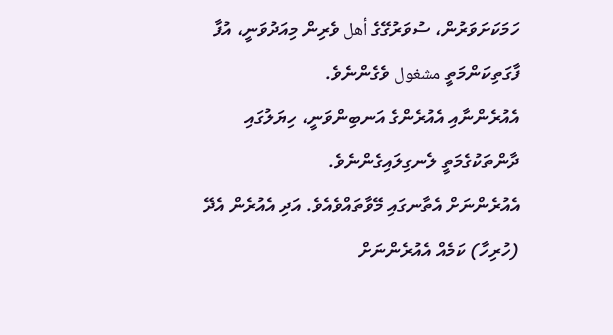ހަމަކަށަވަރުން، ސުވަރުގޭގެ أهل ވެރިން މިއަދުވަނީ، އުފާ ފާގަތިކަންމަތީ مشغول ވެގެންނެވެ.
އެއުރެންނާއި އެއުރެންގެ އަނބިންވަނީ، ހިޔަލުގައި ދާންތަކުގެމަތީ ލެނގިލައިގެންނެވެ.
އެއުރެންނަށް އެތާނގައި މޭވާތައްވެއެވެ. އަދި އެއުރެން އެދޭ (ހުރިހާ) ކަމެއް އެއުރެންނަށް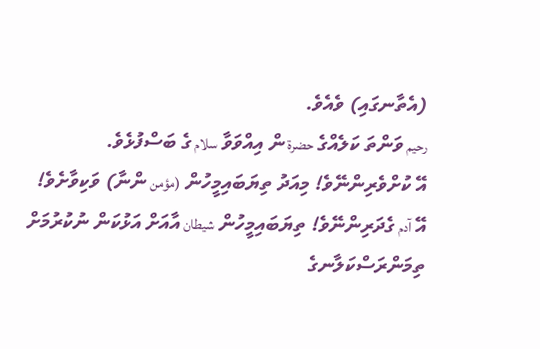(އެތާނގައި) ވެއެވެ.
رحيم ވަންތަ ކަލެއްގެ حضرة ން އިއްވަވާ سلام ގެ ބަސްފުޅެވެ.
އޭ ކުށްވެރިންނޭވެ! މިއަދު ތިޔަބައިމީހުން (مؤمن ންނާ) ވަކިވާށެވެ!
އޭ آدم ގެދަރިންނޭވެ! ތިޔަބައިމީހުން شيطان އާއަށް އަޅުކަން ނުކުރުމަށް ތިމަންރަސްކަލާނގެ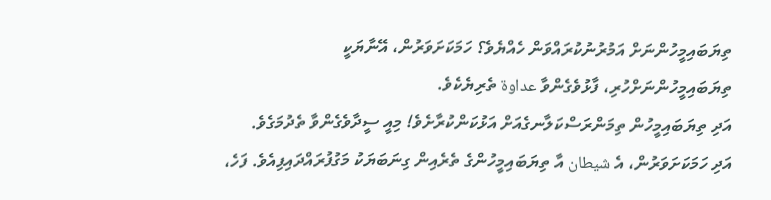ތިޔަބައިމީހުންނަށް އަމުރުނުކުރައްވަން ހެއްޔެވެ؟ ހަމަކަށަވަރުން، އޭނާޔަކީ ތިޔަބައިމީހުންނަށްހުރި، ފާޅުވެގެންވާ عداوة ތެރިޔެކެވެ.
އަދި ތިޔަބައިމީހުން ތިމަންރަސްކަލާނގެއަށް އަޅުކަންކުރާށެވެ! މިއީ ސީދާވެގެންވާ ތެދުމަގެވެ.
އަދި ހަމަކަށަވަރުން، އެ شيطان އާ ތިޔަބައިމީހުންގެ ތެރެއިން ގިނަބަޔަކު މަގުފުރައްދައިފިއެވެ. ފަހެ،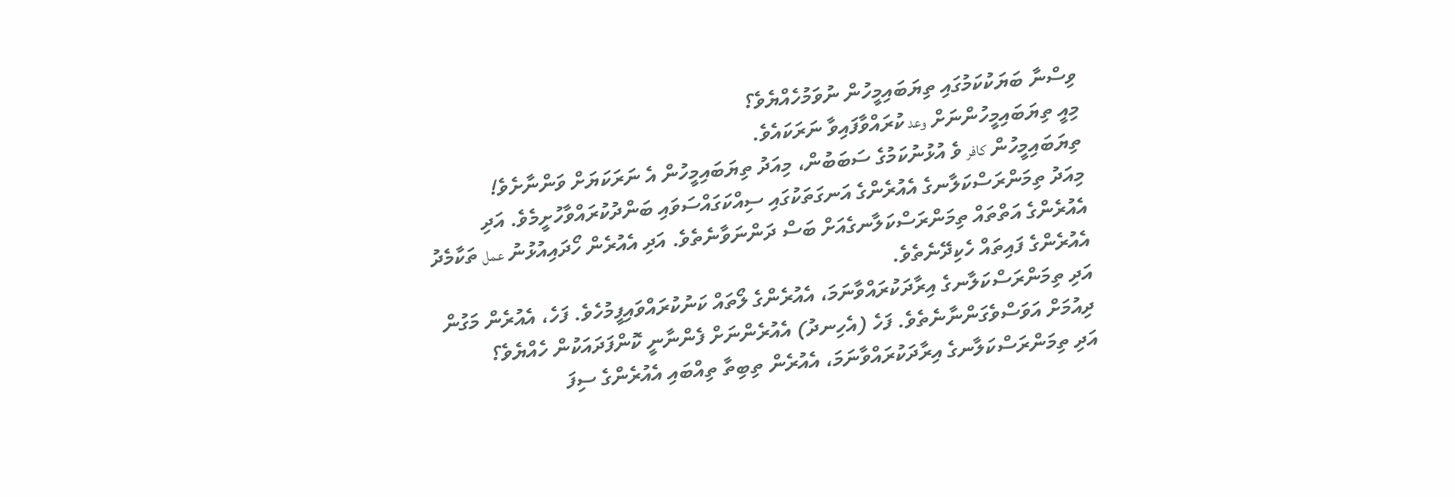ވިސްނާ ބަޔަކުކަމުގައި ތިޔަބައިމީހުން ނުވަމުހެއްޔެވެ؟
މިއީ ތިޔަބައިމީހުންނަށް وعد ކުރައްވާފައިވާ ނަރަކައެވެ.
ތިޔަބައިމީހުން كافر ވެ އުޅުނުކަމުގެ ސަބަބުން، މިއަދު ތިޔަބައިމީހުން އެ ނަރަކަޔަށް ވަންނާށެވެ!
މިއަދު ތިމަންރަސްކަލާނގެ އެއުރެންގެ އަނގަތަކުގައި ސިއްކަގައްސަވައި ބަންދުކުރައްވާހުށީމެވެ. އަދި އެއުރެންގެ އަތްތައް ތިމަންރަސްކަލާނގެއަށް ބަސް ދަންނަވާނެތެވެ. އަދި އެއުރެން ހޯދައިއުޅުނު عمل ތަކާމެދު އެއުރެންގެ ފައިތައް ހެކިދޭނެތެވެ.
އަދި ތިމަންރަސްކަލާނގެ އިރާދަކުރައްވާނަމަ، އެއުރެންގެ ލޯތައް ކަނުކުރައްވައިފީމުހެވެ. ފަހެ، އެއުރެން މަގުން ދިއުމަށް އަވަސްވެގަންނާނެތެވެ. ފަހެ (އެހިނދު) އެއުރެންނަށް ފެންނާނީ ކޮންފަދައަކުން ހެއްޔެވެ؟
އަދި ތިމަންރަސްކަލާނގެ އިރާދަކުރައްވާނަމަ، އެއުރެން ތިބިތާ ތިއްބައި އެއުރެންގެ ސިފަ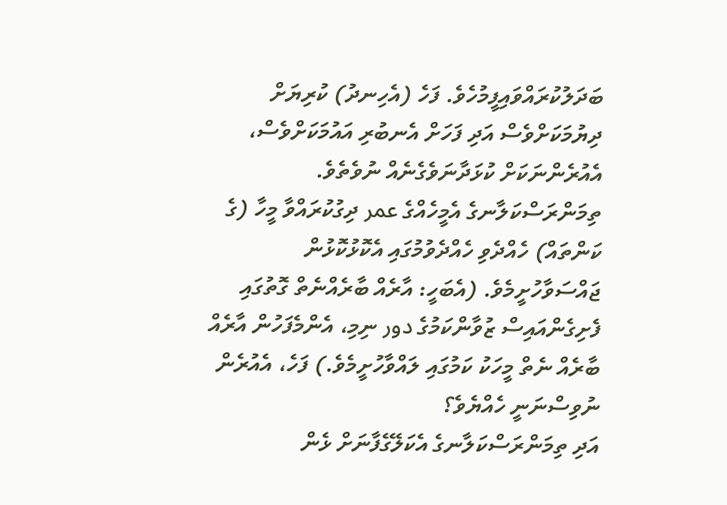ބަދަލުކުރައްވައިފީމުހެވެ. ފަހެ (އެހިނދު) ކުރިޔަށް ދިޔުމަކަށްވެސް އަދި ފަހަށް އެނބުރި އައުމަކަށްވެސް، އެއުރެންނަކަށް ކުޅަދާނަވެގެނެއް ނުވެތެވެ.
ތިމަންރަސްކަލާނގެ އެމީހެއްގެ عمر ދިގުކުރައްވާ މީހާ (ގެ ކަންތައް) ހެއްދެވި ހެއްދެވުމުގައި އެކޮޅުކޮޅުން ޖައްސަވާހުށީމެވެ. (އެބަހީ: އާރެއް ބާރެއްނެތް ގޮތުގައި ފެށިގެންއައިސް ޒުވާންކަމުގެ دور ނިމި، އެންމެފަހުން އާރެއް ބާރެއް ނެތް މީހަކު ކަމުގައި ލައްވާހުށީމެވެ.) ފަހެ، އެއުރެން ނުވިސްނަނީ ހެއްޔެވެ؟
އަދި ތިމަންރަސްކަލާނގެ އެކަލޭގެފާނަށް ޅެން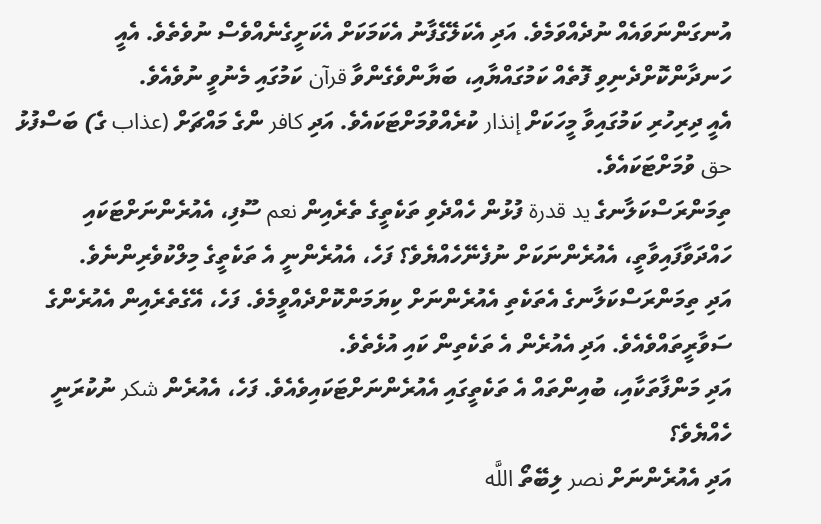އުނގަންނަވައެއް ނުދެއްވަމެވެ. އަދި އެކަލޭގެފާނު އެކަމަކަށް އެކަށީގެނެއްވެސް ނުވެތެވެ. އެއީ ހަނދާންކޮށްދެނިވި ފޮތެއް ކަމުގައްޔާއި، ބަޔާންވެގެންވާ قرآن ކަމުގައި މެނުވީ ނުވެއެވެ.
އެއީ ދިރިހުރި ކަމުގައިވާ މީހަކަށް إنذار ކުރެއްވުމަށްޓަކައެވެ. އަދި كافر ންގެ މައްޗަށް (عذاب ގެ) ބަސްފުޅު حق ވުމަށްޓަކައެވެ.
ތިމަންރަސްކަލާނގެ يد قدرة ފުޅުން ހެއްދެވި ތަކެތީގެ ތެރެއިން نعم ސޫފި، އެއުރެންނަށްޓަކައި ހައްދަވާފައިވާތީ، އެއުރެންނަކަށް ނުފެނޭހެއްޔެވެ؟ ފަހެ، އެއުރެންނީ އެ ތަކެތީގެ މިލްކުވެރިންނެވެ.
އަދި ތިމަންރަސްކަލާނގެ އެތަކެތި އެއުރެންނަށް ކިޔަމަންކޮށްދެއްވީމެވެ. ފަހެ، އޭގެތެރެއިން އެއުރެންގެ ސަވާރީތައްވެއެވެ. އަދި އެއުރެން އެ ތަކެތިން ކައި އުޅެތެވެ.
އަދި މަންފާތަކާއި، ބުއިންތައް އެ ތަކެތީގައި އެއުރެންނަށްޓަކައިވެއެވެ. ފަހެ، އެއުރެން شكر ނުކުރަނީ ހެއްޔެވެ؟
އަދި އެއުރެންނަށް نصر ލިބޭތޯ اللَّه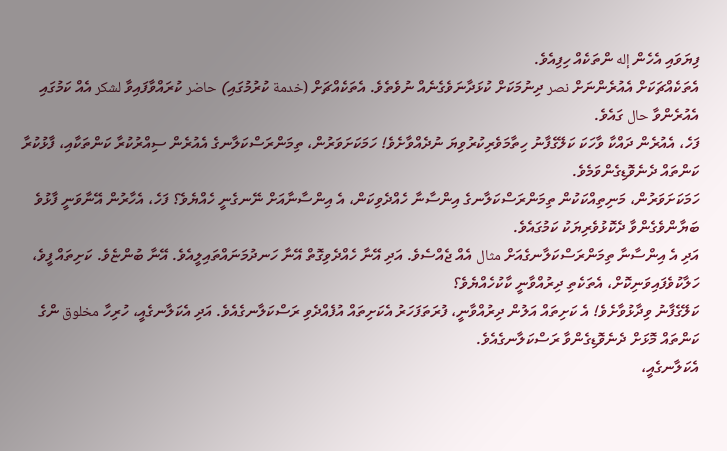ފިޔަވައި އެހެން إله ންތަކެއް ހިފިއެވެ.
އެތަކެއްޗަކަށް އެއުރެންނަށް نصر ދިނުމަކަށް ކުޅަދާނަވެގެނެއް ނުވެތެވެ. އެތަކެއްޗަށް (خدمة ކުރުމުގައި) حاضر ކުރައްވާފައިވާ لشكر އެއް ކަމުގައި އެއުރެންވާ حال ގައެވެ.
ފަހެ، އެއުރެން ދައްކާ ވާހަކަ ކަލޭގެފާނު ހިތާމަވެރިކުރުވިޔަ ނުދެއްވާށެވެ! ހަމަކަށަވަރުން، ތިމަންރަސްކަލާނގެ އެއުރެން ސިއްރުކުރާ ކަންތަކާއި، ފާޅުކުރާ ކަންތައް ދެނެވޮޑިގެންވަމެވެ.
ހަމަކަށަވަރުން، މަނިތިއްކަކުން ތިމަންރަސްކަލާނގެ އިންސާނާ ހެއްދެވިކަން، އެ އިންސާނާއަށް ނޭނގެނީ ހެއްޔެވެ؟ ފަހެ، އެހާރުން އޭނާވަނީ ފާޅުވެ ބަޔާންވެގެންވާ ދެކޮޅުވެރިޔަކު ކަމުގައެވެ.
އަދި އެ އިންސާނާ ތިމަންރަސްކަލާނގެއަށް مثال އެއް ޖެއްސެވެ. އަދި އޭނާ ހެއްދެވިގޮތް އޭނާ ހަނދުމަނައްތައިލީއެވެ. އޭނާ ބުންޏެވެ. ކަށިތައް ފީވެ، ހަލާކުވެފައިވަނިކޮށް، އެތަކެތި ދިރުއްވާނީ ކާކުހެއްޔެވެ؟
ކަލޭގެފާނު ވިދާޅުވާށެވެ! އެ ކަށިތައް އަލުން ދިރުއްވާނީ، ފުރަތަފަހަރު އެކަށިތައް އުފެއްދެވި ރަސްކަލާނގެއެވެ. އަދި އެކަލާނގެއީ، ހުރިހާ مخلوق ންގެ ކަންތައް މޮޅަށް ދެނެވޮޑިގެންވާ ރަސްކަލާނގެއެވެ.
އެކަލާނގެއީ،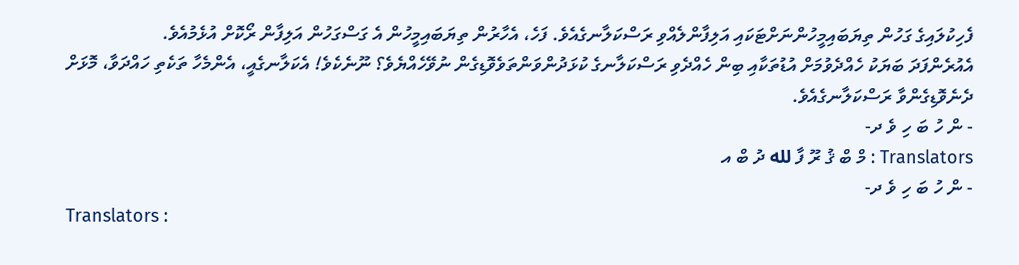ފެހިކުލައިގެ ގަހުން ތިޔަބައިމީހުންނަށްޓަކައި އަލިފާންލެއްވި ރަސްކަލާނގެއެވެ. ފަހެ، އެހާރުން ތިޔަބައިމީހުން އެ ގަސްގަހުން އަލިފާން ރޯކޮށް އުޅެމުއެވެ.
އެއުރެންފަދަ ބަޔަކު ހެއްދެވުމަށް އުޑުތަކާއި ބިން ހެއްދެވި ރަސްކަލާނގެ ކުޅަދުންވަންތަވެވޮޑިގެން ނުވޭހެއްޔެވެ؟ ނޫނެކެވެ! އެކަލާނގެއީ، އެންމެހާ ތަކެތި ހައްދަވާ، މޮޅަށް ދެނެވޮޑިގެންވާ ރަސްކަލާނގެއެވެ.
- ން ހު ބަ ހި ވެ ދ-
Translators : މް ބް ޤު ރޫ ފާ لله ދު ބް އ
- ން ހު ބަ ހި ވެ ދ-
Translators :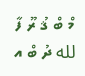މް ބް ޤު ރޫ ފާ لله ދު ބް އ